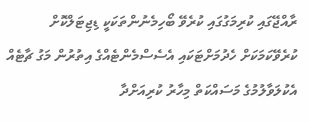ރާއްޖޭގައި ކުރިމަގުގައި ކުރެވޭ ބޯހިމެނުންތަކަކީ ޑިޖިޓަލްކޮށް ކުރެވޭކަމަކަށް ހެދުމަށްޓަކައި އެސެސްމެންޓެއްގެ އިތުރުން މަގު ޗާޓެއް އެކުލަވާލުމުގެ މަސައްކަތް މިހާރު ކުރިއަށްދާ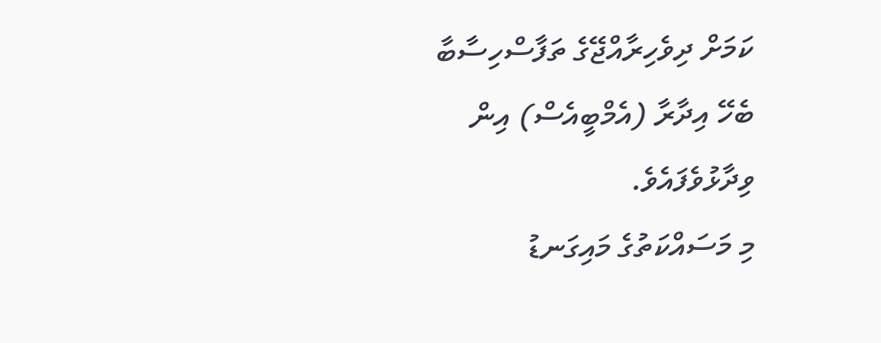ކަމަށް ދިވެހިރާއްޖޭގެ ތަފާސްހިސާބާ ބެހޭ އިދާރާ (އެމްބީއެސް) އިން ވިދާޅުވެފައެވެ.
މި މަސައްކަތުގެ މައިގަނޑު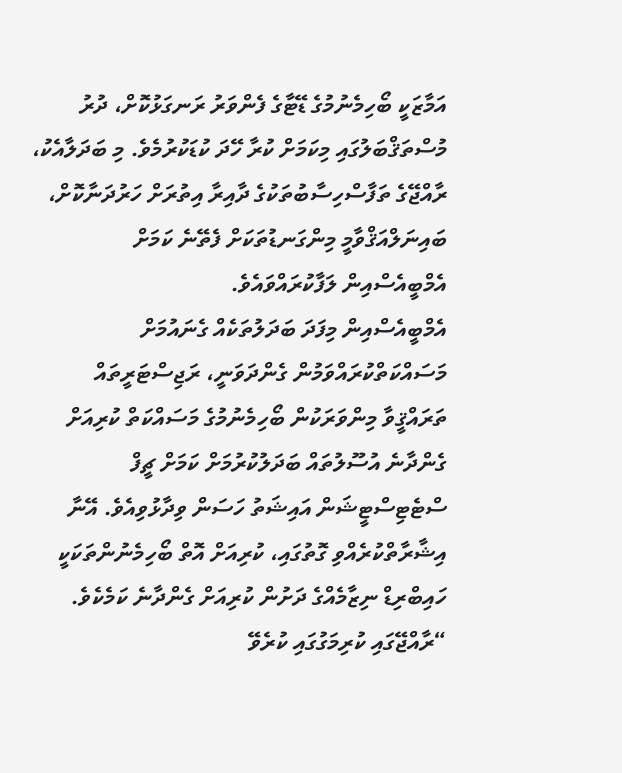އަމާޒަކީ ބޯހިމެނުމުގެ ޑޭޓާގެ ފެންވަރު ރަނގަޅުކޮށް، ދުރު މުސްތަޤްބަލުގައި މިކަމަށް ކުރާ ހޭދަ ކުޑަކުރުމެވެ. މި ބަދަލާއެކު، ރާއްޖޭގެ ތަފާސްހިސާބުތަކުގެ ދާއިރާ އިތުރަށް ހަރުދަނާކޮށް، ބައިނަލްއަޤްވާމީ މިންގަނޑުތަކަށް ފެތޭނެ ކަމަށް އެމްބީއެސްއިން ލަފާކުރައްވައެވެ.
އެމްބީއެސްއިން މިފަދަ ބަދަލުތަކެއް ގެނައުމަށް މަސައްކަތްކުރައްވަމުން ގެންދަވަނީ، ރަޖިސްޓަރީތައް ތަރައްޤީވާ މިންވަރަކުން ބޯހިމެނުމުގެ މަސައްކަތް ކުރިއަށް ގެންދާނެ އުސޫލުތައް ބަދަލުކުރުމަށް ކަމަށް ޗީފް ސްޓެޓިސްޓީޝަން އައިޝަތު ހަސަން ވިދާޅުވިއެވެ. އޭނާ އިޝާރާތްކުރެއްވި ގޮތުގައި، ކުރިއަށް އޮތް ބޯހިމެނުންތަކަކީ ހައިބްރިޑް ނިޒާމެއްގެ ދަށުން ކުރިއަށް ގެންދާނެ ކަމެކެވެ. “ރާއްޖޭގައި ކުރިމަގުގައި ކުރެވޭ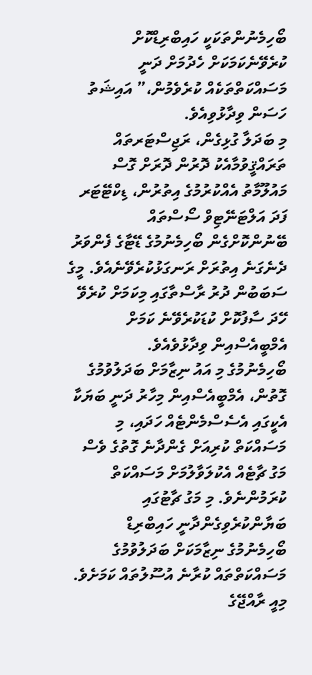ބޯހިމެނުންތަކަކީ ހައިބްރިޑްކޮށް ކުރެވޭނެކަމަކަށް ހެދުމަށް ދަނީ މަސައްކަތްތަކެއް ކުރެވެމުން،” އައިޝަތު ހަސަން ވިދާޅުވިއެވެ.
މި ބަދަލާ ގުޅިގެން، ރަޖިސްޓަރތައް ތަރައްޤީވުމާއެކު ދޮރުން ދޮރަށް ގޮސް މައުލޫމާތު އެއްކުރުމުގެ އިތުރުން، ޑިކްޓޭޓަރ ފަދަ އަލްޓަނޭޓިވް ސޯސްތައް ބޭނުންކޮށްގެން ބޯހިމެނުމުގެ ޑޭޓާގެ ފެންވަރު ދެނެގަނެ އިތުރަށް ރަނގަޅުކުރެވޭނެއެވެ. މީގެ ސަބަބުން ދުރު ރާސްތާގައި މިކަމަށް ކުރެވޭ ހޭދަ ސާފުކޮށް ކުޑަކުރެވޭނެ ކަމަށް އެމްބީއެސްއިން ވިދާޅުވެއެވެ.
ބޯހިމެނުމުގެ މި އައު ނިޒާމަށް ބަދަލުވުމުގެ ގޮތުން، އެމްބީއެސްއިން މިހާރު ދަނީ ބަޔަކާ އެކީގައި އެސެސްމެންޓެއް ހަދައި، މި މަސައްކަތް ކުރިއަށް ގެންދާނެ ގޮތުގެ ވެސް މަގު ޗާޓެއް އެކުލަވާލުމަށް މަސައްކަތް ކުރަމުންނެވެ. މި މަގު ޗާޓުގައި ބަޔާންކުރެވިގެންދާނީ ހައިބްރިޑް ބޯހިމެނުމުގެ ނިޒާމަކަށް ބަދަލުވުމުގެ މަސައްކަތްތައް ކުރާނެ އުސޫލުތައް ކަމަށެވެ. މިއީ ރާއްޖޭގެ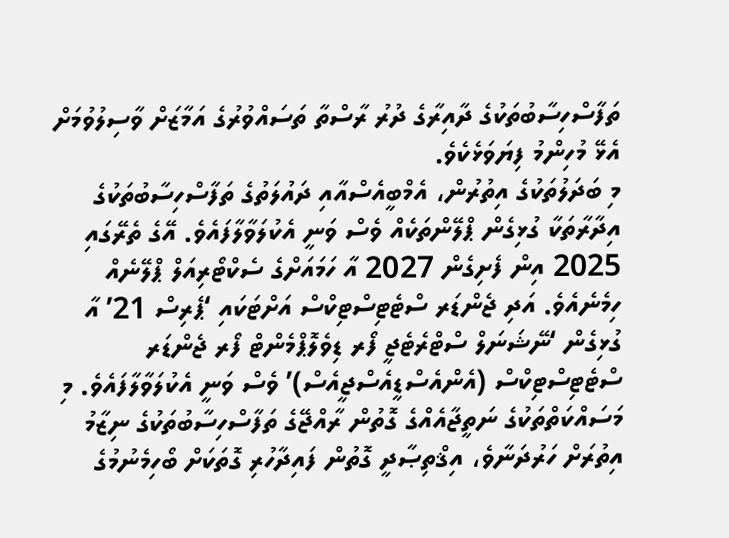ތަފާސްހިސާބުތަކުގެ ދާއިރާގެ ދުރު ރާސްތާ ތަސައްވުރުގެ އަމާޒަށް ވާސިލުވުމަށް އެޅޭ މުހިންމު ފިޔަވަޅެކެވެ.
މި ބަދަލުތަކުގެ އިތުރުން، އެމްބީއެސްއާއި ދައުލަތުގެ ތަފާސްހިސާބުތަކުގެ އިދާރާތަކާ ގުޅިގެން ޕްލޭންތަކެއް ވެސް ވަނީ އެކުލަވާލާފައެވެ. އޭގެ ތެރޭގައި 2025 އިން ފެށިގެން 2027 އާ ހަމައަށްގެ ސެކްޓޯރިއަލް ޕްލޭނެއް ހިމެނެއެވެ. އަދި ޖެންޑަރ ސްޓެޓިސްޓިކްސް އަށްޓަކައި ‘ޕެރިސް 21’ އާ ގުޅިގެން ‘ނޭޝަނަލް ސްޓްރެޓެޖީ ފޯރ ޑިވެލޮޕްމެންޓް ފޯރ ޖެންޑަރ ސްޓެޓިސްޓިކްސް (އެންއެސްޑީއެސްޖީއެސް)’ ވެސް ވަނީ އެކުލަވާލާފައެވެ. މި މަސައްކަތްތަކުގެ ނަތީޖާއެއްގެ ގޮތުން ރާއްޖޭގެ ތަފާސްހިސާބުތަކުގެ ނިޒާމު އިތުރަށް ހަރުދަނާވެ، އިޤްތިޞާދީ ގޮތުން ފައިދާހުރި ގޮތަކަށް ބޯހިމެނުމުގެ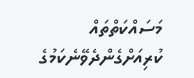މަސައްކަތްތައް ކުރިއަށްގެންދެވޭނެކަމުގެ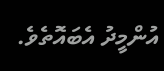އުންމީދު އެބައޮތެވެ.